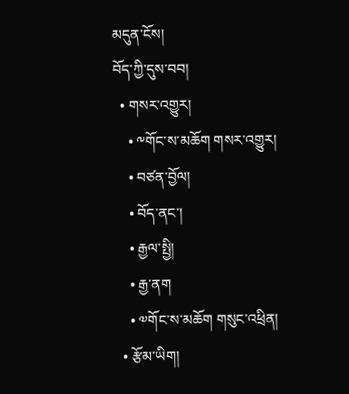མདུན་ངོས།
བོད་ཀྱི་དུས་བབ།
  • གསར་འགྱུར།
    • ༸གོང་ས་མཆོག གསར་འགྱུར།
    • བཙན་བྱོལ།
    • བོད་ནང་།
    • རྒྱལ་སྤྱི།
    • རྒྱ་ནག
    • ༧གོང་ས་མཆོག གསུང་འཕྲིན།
  • རྩོམ་ཡིག།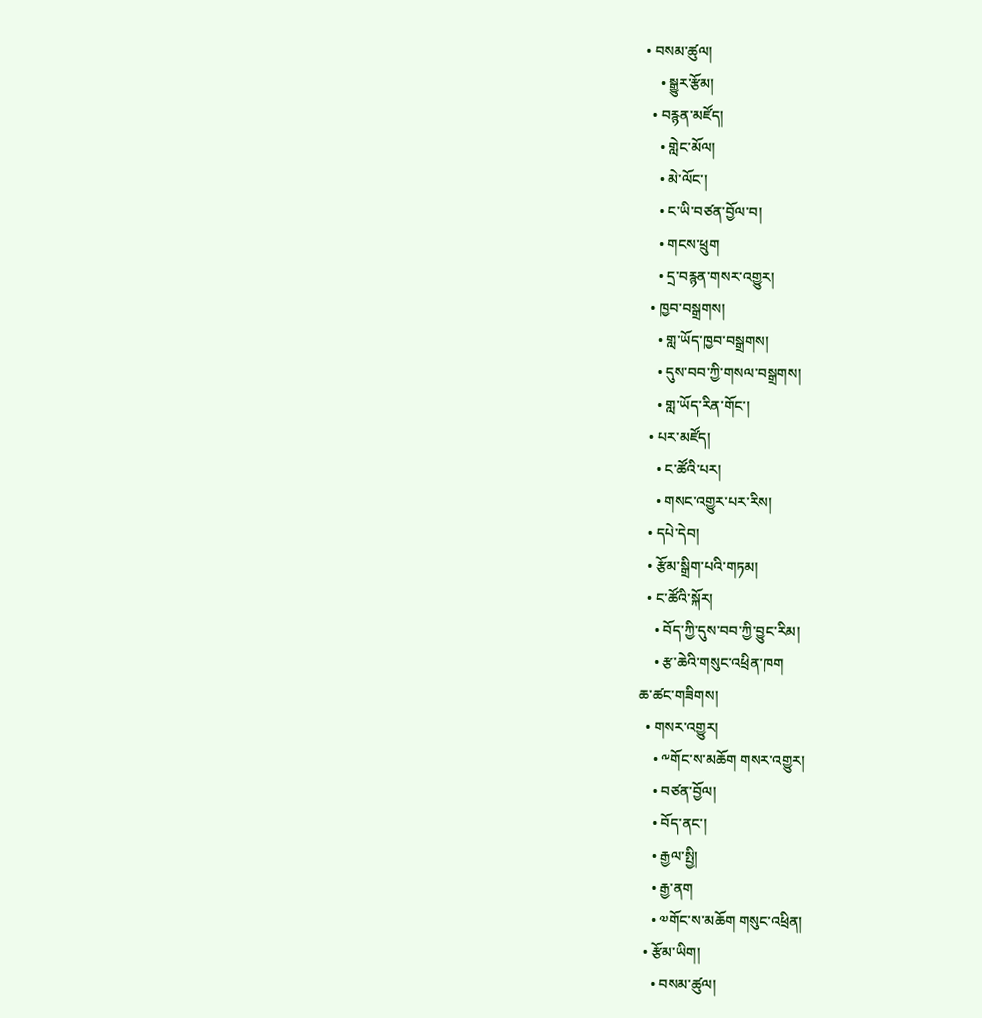• བསམ་ཚུལ།
    • སྒྱུར་རྩོམ།
  • བརྙན་མཛོད།
    • གླེང་མོལ།
    • མེ་ལོང་།
    • ང་ཡི་བཙན་བྱོལ་བ།
    • གངས་ཕྲུག
    • དྲ་བརྙན་གསར་འགྱུར།
  • ཁྱབ་བསྒྲགས།
    • གླ་ཡོད་ཁྱབ་བསྒྲགས།
    • དུས་བབ་ཀྱི་གསལ་བསྒྲགས།
    • གླ་ཡོད་རིན་གོང་།
  • པར་མཛོད།
    • ང་ཚོའི་པར།
    • གསང་འགྱུར་པར་རིས།
  • དཔེ་དེབ།
  • རྩོམ་སྒྲིག་པའི་གཏམ།
  • ང་ཚོའི་སྐོར།
    • བོད་ཀྱི་དུས་བབ་ཀྱི་བྱུང་རིམ།
    • རྩ་ཆེའི་གསུང་འཕྲིན་ཁག
ཆ་ཚང་གཟིགས།
  • གསར་འགྱུར།
    • ༸གོང་ས་མཆོག གསར་འགྱུར།
    • བཙན་བྱོལ།
    • བོད་ནང་།
    • རྒྱལ་སྤྱི།
    • རྒྱ་ནག
    • ༧གོང་ས་མཆོག གསུང་འཕྲིན།
  • རྩོམ་ཡིག།
    • བསམ་ཚུལ།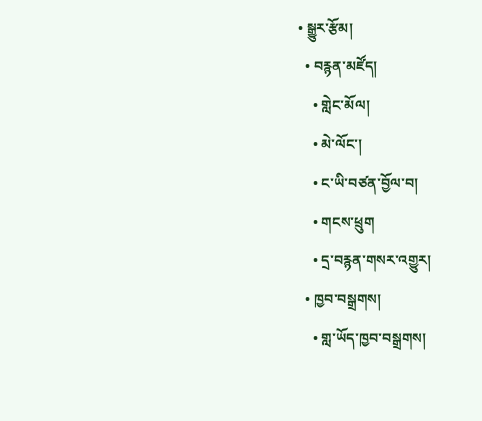• སྒྱུར་རྩོམ།
  • བརྙན་མཛོད།
    • གླེང་མོལ།
    • མེ་ལོང་།
    • ང་ཡི་བཙན་བྱོལ་བ།
    • གངས་ཕྲུག
    • དྲ་བརྙན་གསར་འགྱུར།
  • ཁྱབ་བསྒྲགས།
    • གླ་ཡོད་ཁྱབ་བསྒྲགས།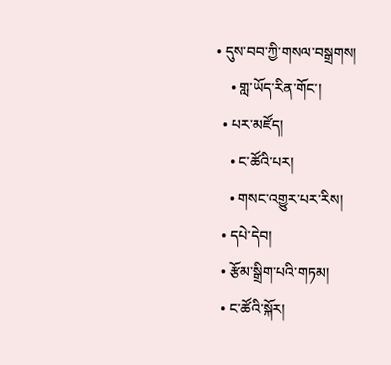• དུས་བབ་ཀྱི་གསལ་བསྒྲགས།
    • གླ་ཡོད་རིན་གོང་།
  • པར་མཛོད།
    • ང་ཚོའི་པར།
    • གསང་འགྱུར་པར་རིས།
  • དཔེ་དེབ།
  • རྩོམ་སྒྲིག་པའི་གཏམ།
  • ང་ཚོའི་སྐོར།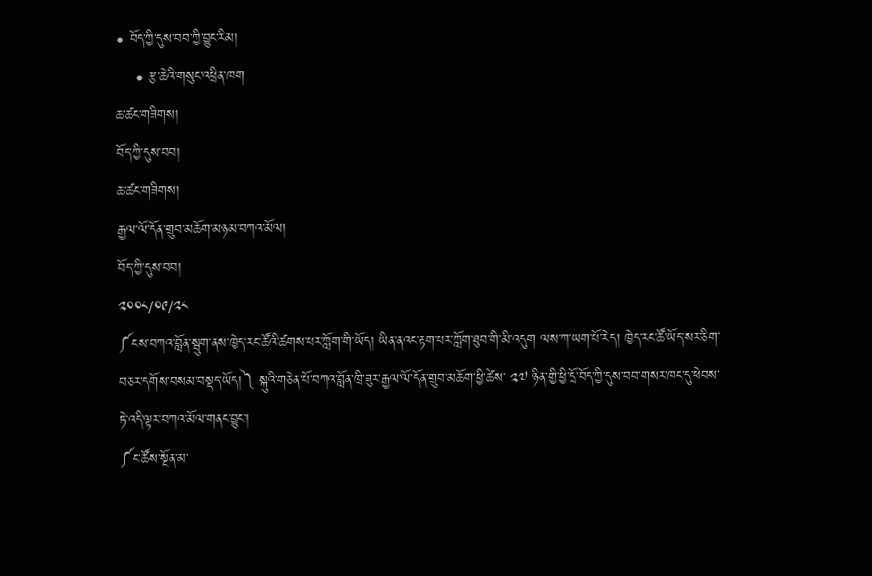• བོད་ཀྱི་དུས་བབ་ཀྱི་བྱུང་རིམ།
    • རྩ་ཆེའི་གསུང་འཕྲིན་ཁག
ཆ་ཚང་གཟིགས།
བོད་ཀྱི་དུས་བབ།
ཆ་ཚང་གཟིགས།
རྒྱལ་ལོ་དོན་གྲུབ་མཆོག་མཉམ་བཀའ་མོལ།
བོད་ཀྱི་དུས་བབ།
༢༠༠༨/༠༩/༢༨
༼ངས་བཀའ་བློན་སྦུག་ནས་ཁྱེད་རང་ཚོའི་ཚགས་པར་ཀློག་གི་ཡོད། ཡིན་ནའང་རྟག་པར་ཀློག་ཐུབ་གི་མི་འདུག ལས་ཀ་ཡག་པོ་རེད། ཁྱེད་རང་ཚོ་ཡོད་སར་ཅིག་བཅར་དགོས་བསམ་བསྡད་ཡོད།༽ སྐུའི་གཅེན་པོ་བཀའ་བློན་ཁྲི་ཟུར་རྒྱལ་ལོ་དོན་གྲུབ་མཆོག་ཕྱི་ཚེས་ ༢༧ ཉིན་གྱི་ཕྱི་དྲོ་བོད་ཀྱི་དུས་བབ་གསར་ཁང་དུ་ཕེབས་ཏེ་འདི་ལྟར་བཀའ་མོལ་གནང་བྱུང་།
༼ང་ཚོས་སྔོན་མ་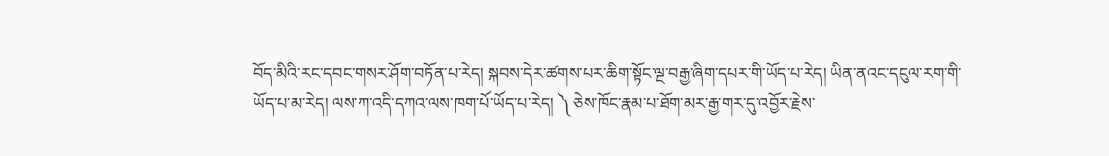བོད་མིའི་རང་དབང་གསར་ཤོག་བཏོན་པ་རེད། སྐབས་དེར་ཚགས་པར་ཆིག་སྟོང་ལྔ་བརྒྱ་ཞིག་དཔར་གི་ཡོད་པ་རེད། ཡིན་ནའང་དངུལ་རག་གི་ཡོད་པ་མ་རེད། ལས་ཀ་འདི་དཀའ་ལས་ཁག་པོ་ཡོད་པ་རེད། ༽ ཅེས་ཁོང་རྣམ་པ་ཐོག་མར་རྒྱ་གར་དུ་འབྱོར་རྗེས་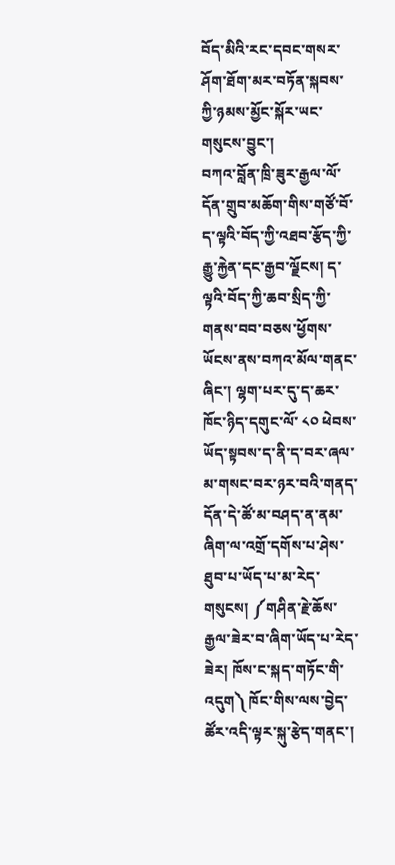བོད་མིའི་རང་དབང་གསར་ཤོག་ཐོག་མར་བཏོན་སྐབས་ཀྱི་ཉམས་མྱོང་སྐོར་ཡང་གསུངས་བྱུང་།
བཀའ་བློན་ཁྲི་ཟུར་རྒྱལ་ལོ་དོན་གྲུབ་མཆོག་གིས་གཙོ་བོ་ད་ལྟའི་བོད་ཀྱི་འཐབ་རྩོད་ཀྱི་རྒྱུ་རྐྱེན་དང་རྒྱབ་ལྗོངས། ད་ལྟའི་བོད་ཀྱི་ཆབ་སྲིད་ཀྱི་གནས་བབ་བཅས་ཕྱོགས་ཡོངས་ནས་བཀའ་མོལ་གནང་ཞིང་། ལྷག་པར་དུ་ད་ཆར་ཁོང་ཉིད་དགུང་ལོ་ ༨༠ ཕེབས་ཡོད་སྟབས་ད་ནི་ད་བར་ཞལ་མ་གསང་བར་ཉར་བའི་གནད་དོན་དེ་ཚོ་མ་བཤད་ན་ནམ་ཞིག་ལ་འགྲོ་དགོས་པ་ཤེས་ཐུབ་པ་ཡོད་པ་མ་རེད་གསུངས། ༼གཤིན་རྗེ་ཆོས་རྒྱལ་ཟེར་བ་ཞིག་ཡོད་པ་རེད་ཟེར། ཁོས་ང་སྐད་གཏོང་གི་འདུག༽ ཁོང་གིས་ལས་བྱེད་ཚོར་འདི་ལྟར་སྐུ་རྩེད་གནང་།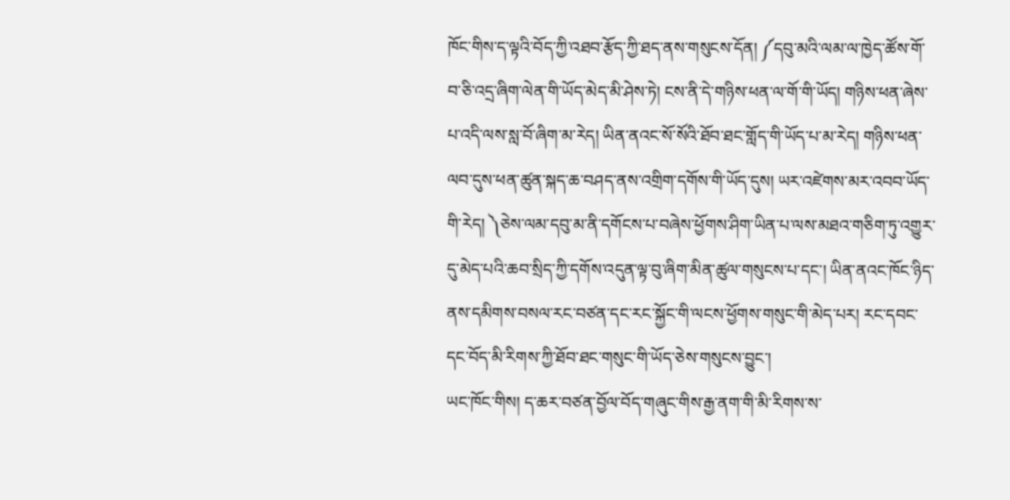ཁོང་གིས་ད་ལྟའི་བོད་ཀྱི་འཐབ་རྩོད་ཀྱི་ཐད་ནས་གསུངས་དོན། ༼དབུ་མའི་ལམ་ལ་ཁྱེད་ཚོས་གོ་བ་ཅི་འདྲ་ཞིག་ལེན་གི་ཡོད་མེད་མི་ཤེས་ཏེ། ངས་ནི་དེ་གཉིས་ཕན་ལ་གོ་གི་ཡོད། གཉིས་ཕན་ཞེས་པ་འདི་ལས་སླ་བོ་ཞིག་མ་རེད། ཡིན་ནའང་སོ་སོའི་ཐོབ་ཐང་གློད་གི་ཡོད་པ་མ་རེད། གཉིས་ཕན་ལབ་དུས་ཕན་ཚུན་སྐད་ཆ་བཤད་ནས་འགྲིག་དགོས་གི་ཡོད་དུས། ཡར་འཛེགས་མར་འབབ་ཡོད་གི་རེད། ༽ཅེས་ལམ་དབུ་མ་ནི་དགོངས་པ་བཞེས་ཕྱོགས་ཤིག་ཡིན་པ་ལས་མཐའ་གཅིག་ཏུ་འགྱུར་དུ་མེད་པའི་ཆབ་སྲིད་ཀྱི་དགོས་འདུན་ལྟ་བུ་ཞིག་མིན་ཚུལ་གསུངས་པ་དང་། ཡིན་ནའང་ཁོང་ཉིད་ནས་དམིགས་བསལ་རང་བཙན་དང་རང་སྐྱོང་གི་ལངས་ཕྱོགས་གསུང་གི་མེད་པར། རང་དབང་དང་བོད་མི་རིགས་ཀྱི་ཐོབ་ཐང་གསུང་གི་ཡོད་ཅེས་གསུངས་བྱུང་།
ཡང་ཁོང་གིས། ད་ཆར་བཙན་བྱོལ་བོད་གཞུང་གིས་རྒྱ་ནག་གི་མི་རིགས་ས་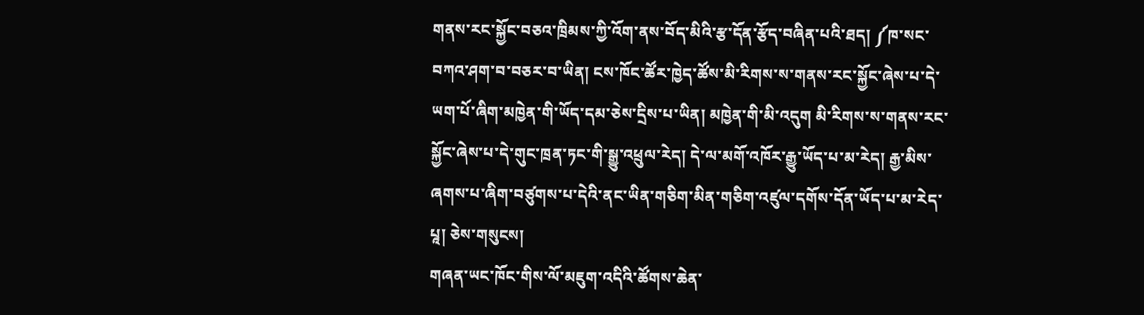གནས་རང་སྐྱོང་བཅའ་ཁྲིམས་ཀྱི་འོག་ནས་བོད་མིའི་རྩ་དོན་རྩོད་བཞིན་པའི་ཐད། ༼ཁ་སང་བཀའ་ཤག་བ་བཅར་བ་ཡིན། ངས་ཁོང་ཚོར་ཁྱེད་ཚོས་མི་རིགས་ས་གནས་རང་སྐྱོང་ཞེས་པ་དེ་ཡག་པོ་ཞིག་མཁྱེན་གི་ཡོད་དམ་ཅེས་དྲིས་པ་ཡིན། མཁྱེན་གི་མི་འདུག མི་རིགས་ས་གནས་རང་སྐྱོང་ཞེས་པ་དེ་གུང་ཁྲན་ཏང་གི་སྒྱུ་འཕྲུལ་རེད། དེ་ལ་མགོ་འཁོར་རྒྱུ་ཡོད་པ་མ་རེད། རྒྱ་མིས་ཞགས་པ་ཞིག་བཙུགས་པ་དེའི་ནང་ཡིན་གཅིག་མིན་གཅིག་འཛུལ་དགོས་དོན་ཡོད་པ་མ་རེད་པཱ། ཅེས་གསུངས།
གཞན་ཡང་ཁོང་གིས་ལོ་མཇུག་འདིའི་ཚོགས་ཆེན་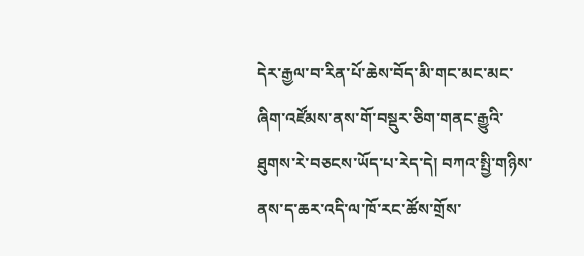དེར་རྒྱལ་བ་རིན་པོ་ཆེས་བོད་མི་གང་མང་མང་ཞིག་འཛོམས་ནས་གོ་བསྡུར་ཅིག་གནང་རྒྱུའི་ཐུགས་རེ་བཅངས་ཡོད་པ་རེད་དེ། བཀའ་སྤྱི་གཉིས་ནས་ད་ཆར་འདི་ལ་ཁོ་རང་ཚོས་གྲོས་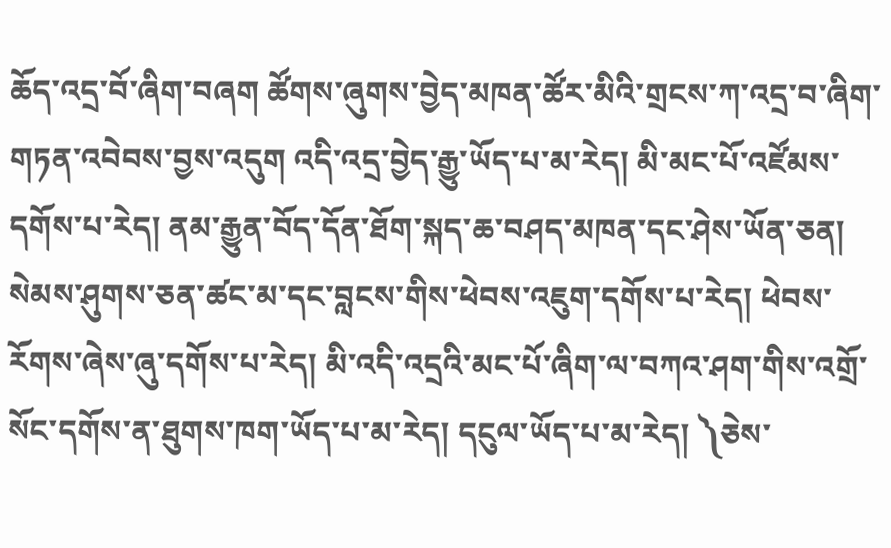ཆོད་འདྲ་བོ་ཞིག་བཞག ཚོགས་ཞུགས་བྱེད་མཁན་ཚོར་མིའི་གྲངས་ཀ་འདྲ་བ་ཞིག་གཏན་འབེབས་བྱས་འདུག འདི་འདྲ་བྱེད་རྒྱུ་ཡོད་པ་མ་རེད། མི་མང་པོ་འཛོམས་དགོས་པ་རེད། ནམ་རྒྱུན་བོད་དོན་ཐོག་སྐད་ཆ་བཤད་མཁན་དང་ཤེས་ཡོན་ཅན། སེམས་ཤུགས་ཅན་ཚང་མ་དང་བླངས་གིས་ཕེབས་འཇུག་དགོས་པ་རེད། ཕེབས་རོགས་ཞེས་ཞུ་དགོས་པ་རེད། མི་འདི་འདྲའི་མང་པོ་ཞིག་ལ་བཀའ་ཤག་གིས་འགྲོ་སོང་དགོས་ན་ཐུགས་ཁག་ཡོད་པ་མ་རེད། དངུལ་ཡོད་པ་མ་རེད། ༽ཅེས་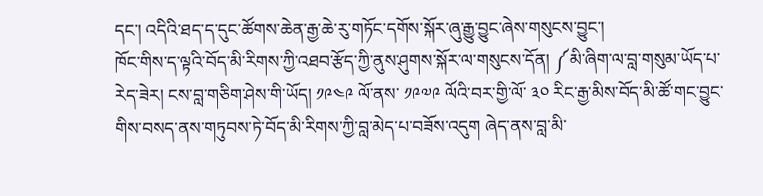དང་། འདིའི་ཐད་ད་དུང་ཚོགས་ཆེན་རྒྱ་ཆེ་རུ་གཏོང་དགོས་སྐོར་ཞུ་རྒྱུ་བྱུང་ཞེས་གསུངས་བྱུང་།
ཁོང་གིས་ད་ལྟའི་བོད་མི་རིགས་ཀྱི་འཐབ་རྩོད་ཀྱི་ནུས་ཤུགས་སྐོར་ལ་གསུངས་དོན། ༼མི་ཞིག་ལ་བླ་གསུམ་ཡོད་པ་རེད་ཟེར། ངས་བླ་གཅིག་ཤེས་གི་ཡོད། ༡༩༤༩ ལོ་ནས་ ༡༩༧༩ ལོའི་བར་གྱི་ལོ་ ༣༠ རིང་རྒྱ་མིས་བོད་མི་ཚོ་གང་བྱུང་གིས་བསད་ནས་གཏུབས་ཏེ་བོད་མི་རིགས་ཀྱི་བླ་མེད་པ་བཟོས་འདུག ཞེད་ནས་བླ་མི་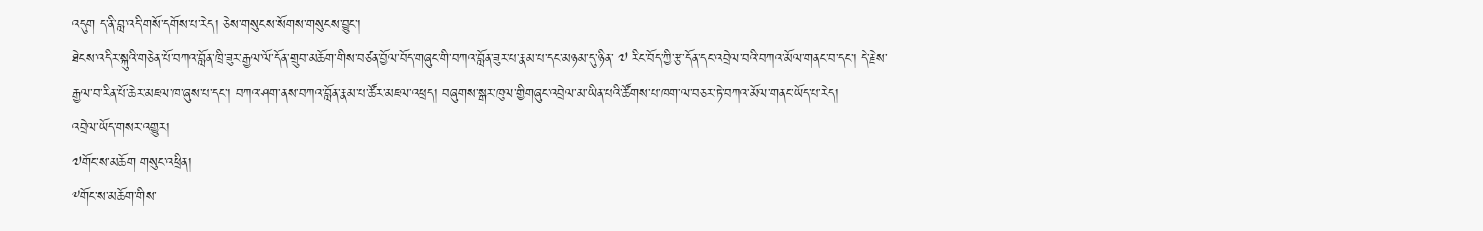འདུག ད་ནི་བླ་འདི་གསོ་དགོས་པ་རེད། ཅེས་གསུངས་སོགས་གསུངས་བྱུང་།
ཐེངས་འདིར་སྐུའི་གཅེན་པོ་བཀའ་བློན་ཁྲི་ཟུར་རྒྱལ་ལོ་དོན་གྲུབ་མཆོག་གིས་བཙན་བྱོལ་བོད་གཞུང་གི་བཀའ་བློན་ཟུར་པ་རྣམ་པ་དང་མཉམ་དུ་ཉིན་ ༧ རིང་བོད་ཀྱི་རྩ་དོན་དང་འབྲེལ་བའི་བཀའ་མོལ་གནང་བ་དང་། དེ་རྗེས་རྒྱལ་བ་རིན་པོ་ཆེར་མཇལ་ཁ་ཞུས་པ་དང་། བཀའ་ཤག་ནས་བཀའ་བློན་རྣམ་པ་ཚོར་མཇལ་འཕྲད། བཞུགས་སྒར་ཁུལ་གྱིགཞུང་འབྲེལ་མ་ཡིན་པའི་ཚོགས་པ་ཁག་ལ་བཅར་ཏེ་བཀའ་མོལ་གནང་ཡོད་པ་རེད།
འབྲེལ་ཡོད་གསར་འགྱུར།
༧གོང་ས་མཆོག གསུང་འཕྲིན།
༸གོང་ས་མཆོག་གིས་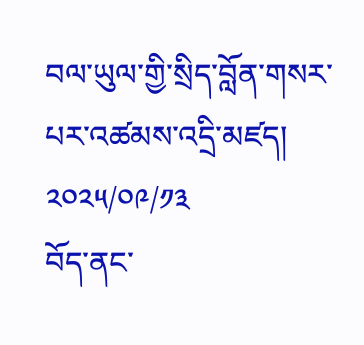བལ་ཡུལ་གྱི་སྲིད་བློན་གསར་པར་འཚམས་འདྲི་མཛད།
༢༠༢༥/༠༩/༡༣
བོད་ནང་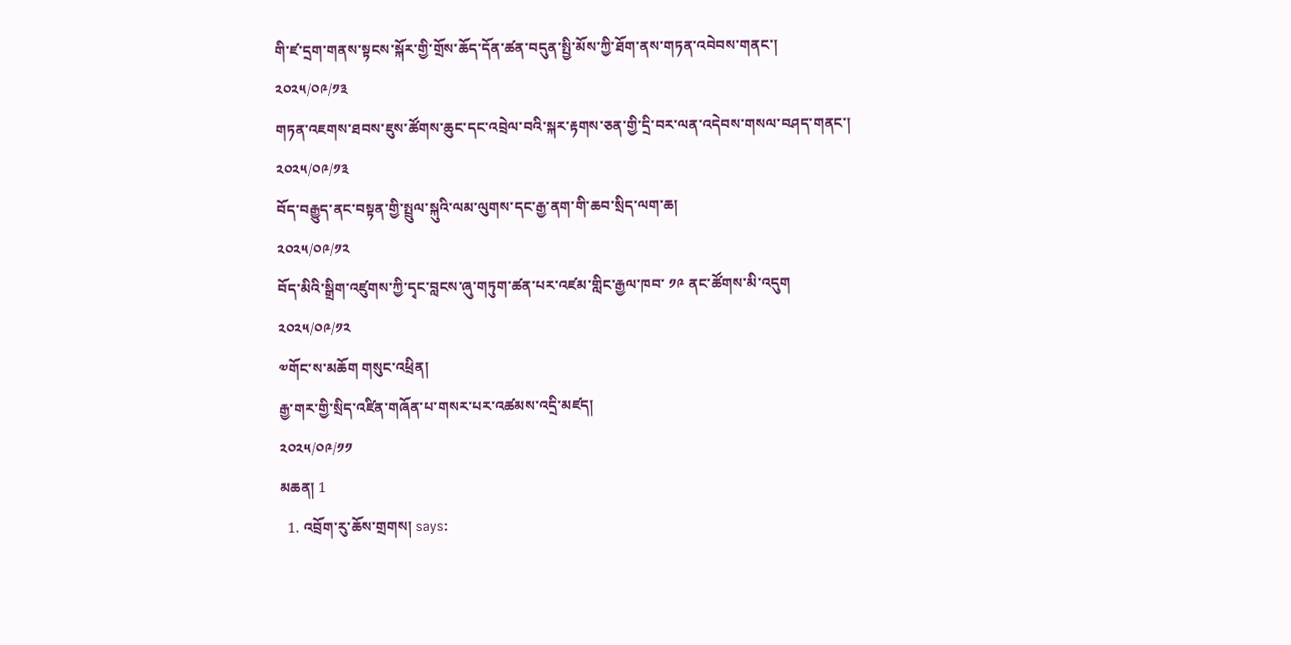གི་ཛ་དྲག་གནས་སྟངས་སྐོར་གྱི་གྲོས་ཆོད་དོན་ཚན་བདུན་སྤྱི་མོས་ཀྱི་ཐོག་ནས་གཏན་འབེབས་གནང་།
༢༠༢༥/༠༩/༡༣
གཏན་འཇགས་ཐབས་ཇུས་ཚོགས་ཆུང་དང་འབྲེལ་བའི་སྐར་རྟགས་ཅན་གྱི་དྲི་བར་ལན་འདེབས་གསལ་བཤད་གནང་།
༢༠༢༥/༠༩/༡༣
བོད་བརྒྱུད་ནང་བསྟན་གྱི་སྤྲུལ་སྐུའི་ལམ་ལུགས་དང་རྒྱ་ནག་གི་ཆབ་སྲིད་ལག་ཆ།
༢༠༢༥/༠༩/༡༢
བོད་མིའི་སྒྲིག་འཛུགས་ཀྱི་དྭང་བླངས་ཞུ་གཏུག་ཚན་པར་འཛམ་གླིང་རྒྱལ་ཁབ་ ༡༩ ནང་ཚོགས་མི་འདུག
༢༠༢༥/༠༩/༡༢
༧གོང་ས་མཆོག གསུང་འཕྲིན།
རྒྱ་གར་གྱི་སྲིད་འཛིན་གཞོན་པ་གསར་པར་འཚམས་འདྲི་མཛད།
༢༠༢༥/༠༩/༡༡
མཆན། 1
  1. འབྲོག་རུ་ཆོས་གྲགས། says: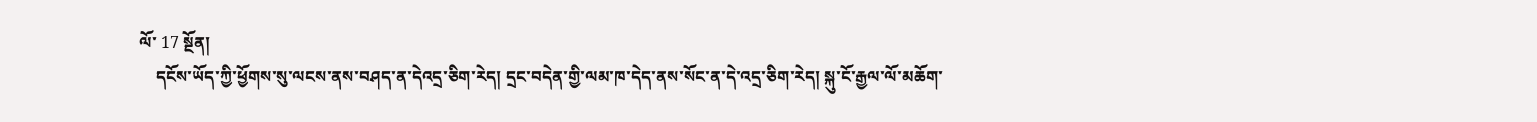ལོ་ 17 སྔོན།
    དངོས་ཡོད་ཀྱི་ཕྱོགས་སུ་ལངས་ནས་བཤད་ན་དེའདྲ་ཅིག་རེད། དྲང་བདེན་གྱི་ལམ་ཁ་དེད་ནས་སོང་ན་དེ་འདྲ་ཅིག་རེད། སྐུ་ངོ་རྒྱལ་ལོ་མཆོག་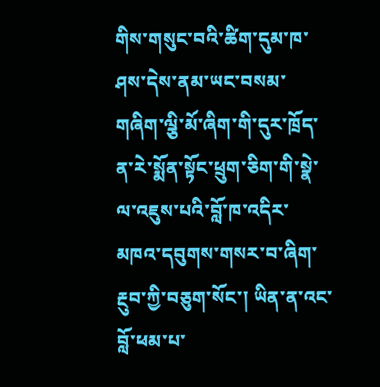གིས་གསུང་བའི་ཚིག་དུམ་ཁ་ཤས་དེས་ནམ་ཡང་བསམ་གཞིག་ལྕི་མོ་ཞིག་གི་དུར་ཁྲོད་ན་རེ་སྨོན་སྟོང་ཕྲུག་ཅིག་གི་སྣེ་ལ་འཇུས་པའི་བློ་ཁ་འདིར་མཁའ་དབུགས་གསར་བ་ཞིག་རྔུབ་ཀྱི་བཅུག་སོང་། ཡིན་ན་འང་བློ་ཕམ་པ་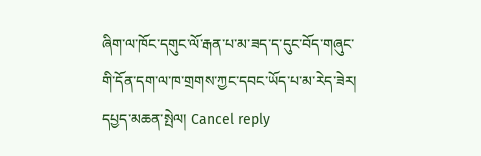ཞིག་ལ་ཁོང་དགུང་ལོ་རྒན་པ་མ་ཟད་ད་དུང་བོད་གཞུང་གི་དོན་དག་ལ་ཁ་གྲགས་ཀྱང་དབང་ཡོད་པ་མ་རེད་ཟེར།
དཔྱད་མཆན་སྤེལ། Cancel reply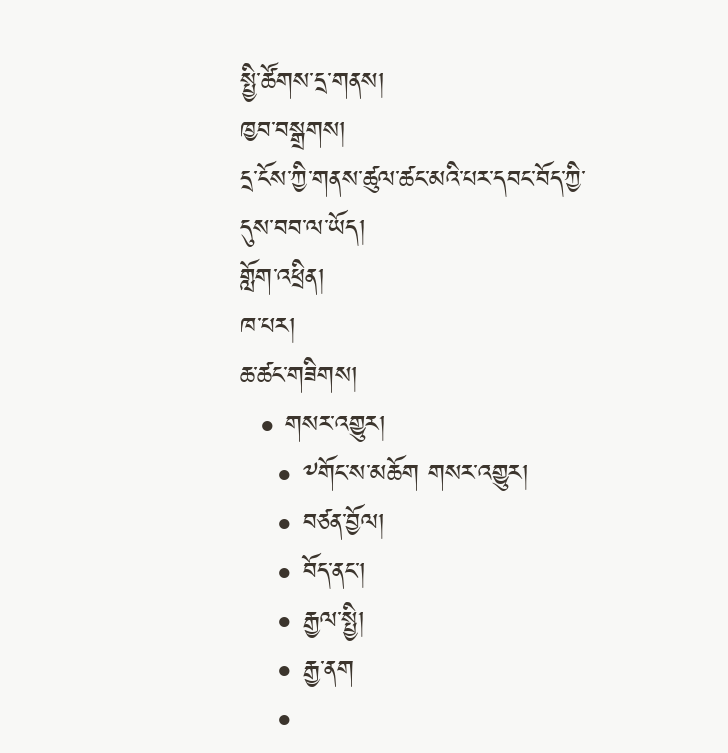སྤྱི་ཚོགས་དྲ་གནས།
ཁྱབ་བསྒྲགས།
དྲ་ངོས་ཀྱི་གནས་ཚུལ་ཚང་མའི་པར་དབང་བོད་ཀྱི་དུས་བབ་ལ་ཡོད།
གློག་འཕྲིན།
ཁ་པར།
ཆ་ཚང་གཟིགས།
  • གསར་འགྱུར།
    • ༸གོང་ས་མཆོག གསར་འགྱུར།
    • བཙན་བྱོལ།
    • བོད་ནང་།
    • རྒྱལ་སྤྱི།
    • རྒྱ་ནག
    •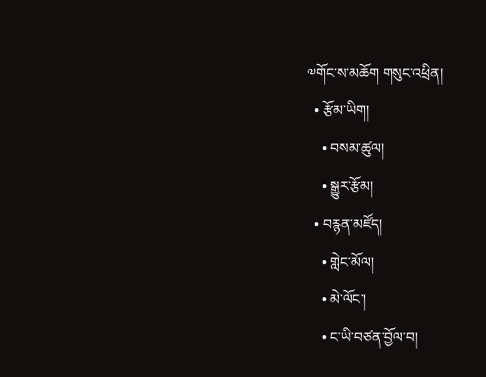༧གོང་ས་མཆོག གསུང་འཕྲིན།
  • རྩོམ་ཡིག།
    • བསམ་ཚུལ།
    • སྒྱུར་རྩོམ།
  • བརྙན་མཛོད།
    • གླེང་མོལ།
    • མེ་ལོང་།
    • ང་ཡི་བཙན་བྱོལ་བ།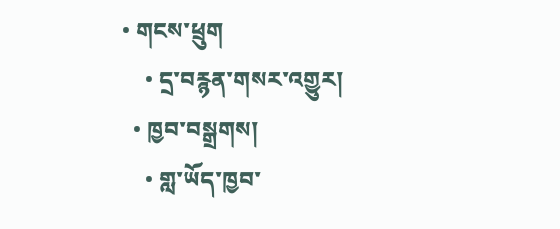• གངས་ཕྲུག
    • དྲ་བརྙན་གསར་འགྱུར།
  • ཁྱབ་བསྒྲགས།
    • གླ་ཡོད་ཁྱབ་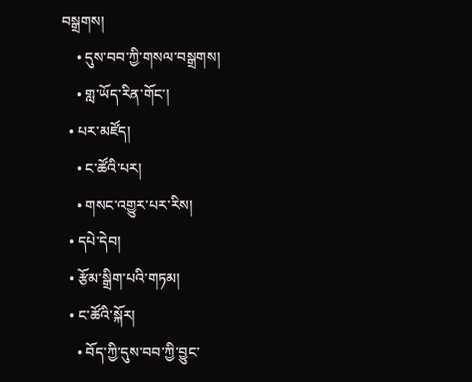བསྒྲགས།
    • དུས་བབ་ཀྱི་གསལ་བསྒྲགས།
    • གླ་ཡོད་རིན་གོང་།
  • པར་མཛོད།
    • ང་ཚོའི་པར།
    • གསང་འགྱུར་པར་རིས།
  • དཔེ་དེབ།
  • རྩོམ་སྒྲིག་པའི་གཏམ།
  • ང་ཚོའི་སྐོར།
    • བོད་ཀྱི་དུས་བབ་ཀྱི་བྱུང་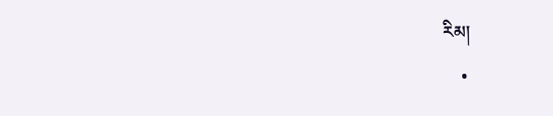རིམ།
    •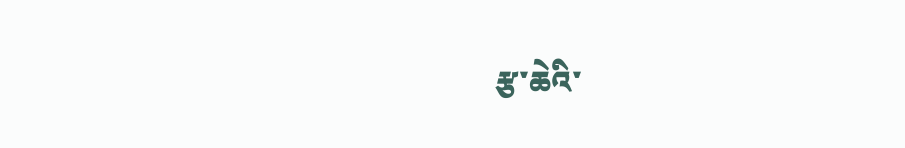རྩ་ཆེའི་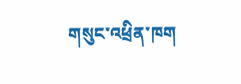གསུང་འཕྲིན་ཁག